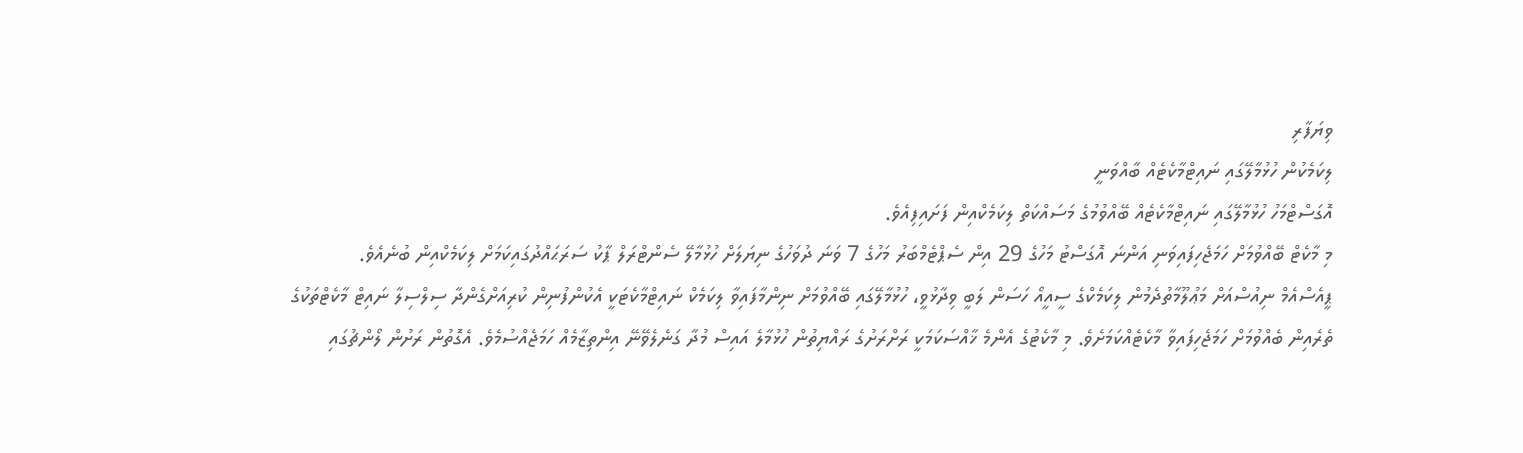ވިޔަފާރި
ލިކަމެކުން ހުޅުމާލޭގައި ނައިޓްމާކެޓެއް ބާއްވަނީ
އޮގަސްޓްމަހު ހުޅުމާލޭގައި ނައިޓްމާކެޓެއް ބޭއްވުމުގެ މަސައްކަތް ލިކަމެކްއިން ފަށައިފިއެވެ.
މި މާކެޓް ބޭއްވުމަށް ހަމަޖެހިފައިވަނި އަންނަ އޮގަސްޓު މަހުގެ 29 އިން ސެޕްޓެމްބަރު މަހުގެ 7 ވަނަ ދުވަހުގެ ނިޔަލަށް ހުޅުމާލޭ ސެންޓްރަލް ޕާކު ސަރަޙައްދުގައިކަމަށް ލިކަމެކްއިން ބުނެއެވެ.
ޕީއެސްއެމް ނިއުސްއަށް މަޢުލޫމާތުދެމުން ލިކަމެކްގެ ސީއީއޯ ހަސަން ލަބީ ވިދާޅުވީ، ހުޅުމާލޭގައި ބޭއްވުމަށް ނިންމާފައިވާ ލިކަމެކް ނައިޓްމާކެޓަކީ އެކުންފުނިން ކުރިއަށްގެންދާ ސިލްސިލާ ނައިޓް މާކެޓްތަކުގެ ތެރެއިން ބެއްވުމަށް ހަމަޖެހިފައިވާ މާކެޓެއްކަމަށެވެ. މި މާކެޓުގެ އެންމެ ޚާއްސަކަމަކީ ރަށްރަށުގެ ރައްޔިތުން ހުޅުމާލެ އައިސް މުދާ ގަނެލެވޭނޭ އިންތިޒާމެއް ހަމަޖެއްސުމެވެ. އެގޮތުން ރަށުން ލޯންޗުގައި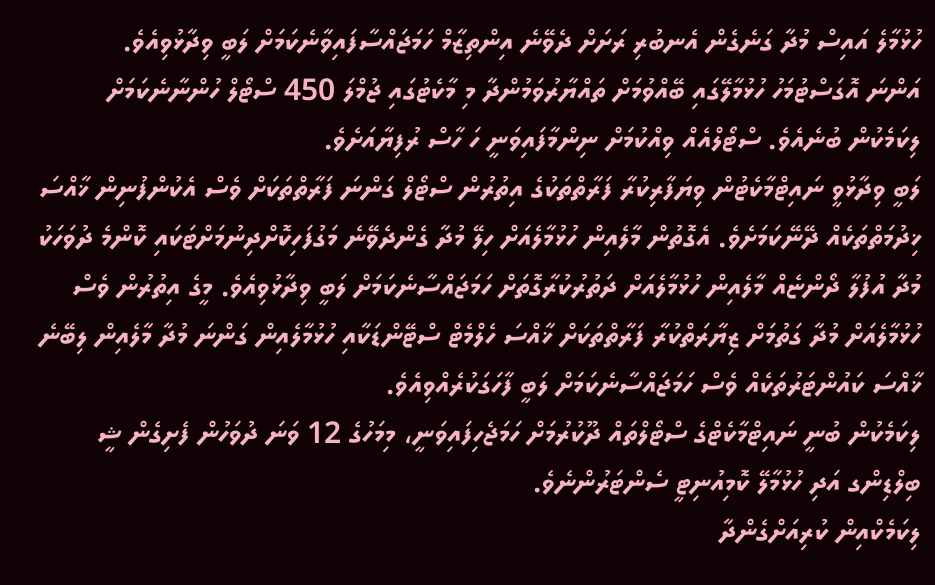ހުޅުމާލެ އައިސް މުދާ ގަނެގެން އެނބުރި ރަށަށް ދެވޭނެ އިންތިޒާމް ހަމަޖައްސާފައިވާނެކަމަށް ލަބީ ވިދާޅުވިއެވެ.
އަންނަ އޮގަސްޓުމަހު ހުޅުމާލޭގައި ބޭއްވުމަށް ތައްޔާރުވަމުންދާ މި މާކެޓުގައި ޖުމްލަ 450 ސްޓޯލް ހުންނާނެކަމަށް ލިކަމެކުން ބުނެއެވެ. ސްޓޯލްއެއް ވިއްކުމަށް ނިންމާފައިވަނީ ހަ ހާސް ރުފިޔާއަށެވެ.
ލަބީ ވިދާޅުވީ ނައިޓްމާކެޓުން ވިޔަފާރިކުރާ ފަރާތްތަކުގެ އިތުރުން ސްޓޯލް ގަންނަ ފަރާތްތަކަށް ވެސް އެކުންފުނިން ޚާއްސަ ޚިދުމަތްތަކެއް ދޭނޭކަމަށެވެ. އެގޮތުން މާލެއިން ހުޅުމާލެއަށް ހިލޭ މުދާ ގެންދެވޭނެ މަގުފަހިކޮށްދިނުމަށްޓަކައި ކޮންމެ ދުވަހަކު މުދާ އުފުލާ ދޯންޏެއް މާލެއިން ހުޅުމާލެއަށް ދަތުރުކުރާގޮތަށް ހަމަޖައްސާނެކަމަށް ލަބީ ވިދާޅުވިއެވެ. މީގެ އިތުރުން ވެސް ހުޅުމާލެއަށް މުދާ ގަތުމަށް ޒިޔާރަތްކުރާ ފަރާތްތަކަށް ޚާއްސަ ހެލްމެޓް ސްޓޭންޑަކާއި ހުޅުމާލެއިން ގަންނަ މުދާ މާލެއިން ލިބޭނެ ޚާއްސަ ކައުންޓަރުތަކެއް ވެސް ހަމަޖައްސާނެކަމަށް ލަބީ ފާހަގަކުރެއްވިއެވެ.
ލިކަމެކުން ބުނީ ނައިޓްމާކެޓްގެ ސްޓޯލްތައް ދޫކުރުމަށް ހަމަޖެހިފައިވަނީ، މިމަހުގެ 12 ވަނަ ދުވަހުން ފެށިގެން ޝީ ބިލްޑިންގ އަދި ހުޅުމާލޭ ކޮމިއުނިޓީ ސެންޓަރުންނެވެ.
ލިކަމެކްއިން ކުރިއަށްގެންދާ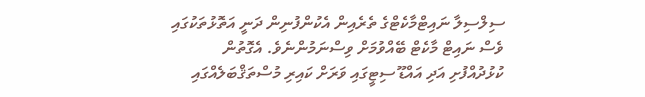ސިލްސިލާ ނައިޓްމާކެޓްގެ ތެރެއިން އެކުންފުނިން ދަނީ އަތޮޅުތަކުގައި ވެސް ނައިޓް މާކެޓް ބޭއްވުމަށް ވިސްނަމުންނެވެ. އެގޮތުން ކުޅުދުއްފުށި އަދި އައްޑޫ ސިޓީގައި ވަރަށް ކައިރި މުސްތަޤްބަލެއްގައި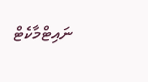ނައިޓްމާކެޓް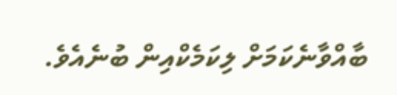ބާއްވާނެކަމަށް ލިކަމެކްއިން ބުނެއެވެ.